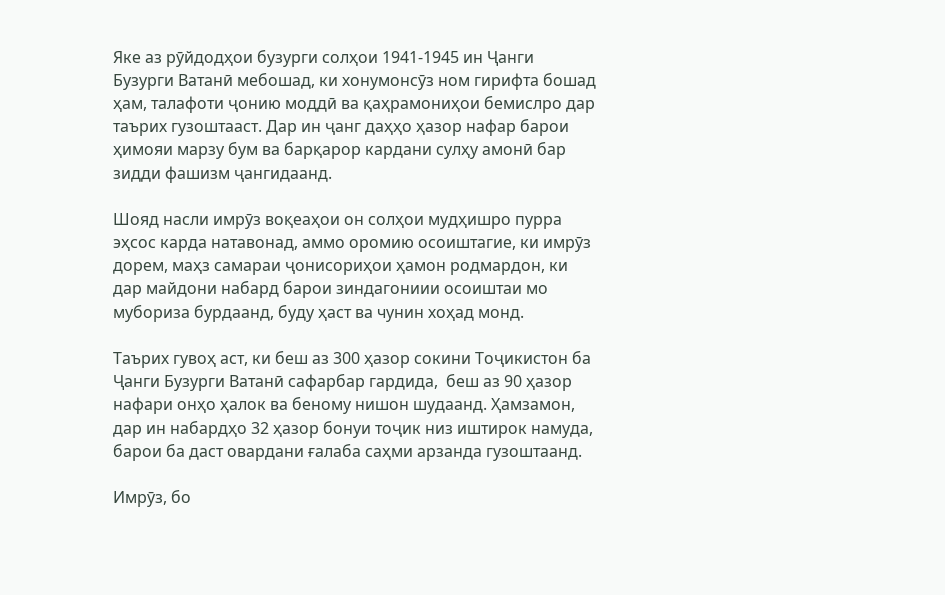Яке аз рӯйдодҳои бузурги солҳои 1941-1945 ин Ҷанги Бузурги Ватанӣ мебошад, ки хонумонсӯз ном гирифта бошад ҳам, талафоти ҷонию моддӣ ва қаҳрамониҳои бемислро дар таърих гузоштааст. Дар ин ҷанг даҳҳо ҳазор нафар барои ҳимояи марзу бум ва барқарор кардани сулҳу амонӣ бар зидди фашизм ҷангидаанд.

Шояд насли имрӯз воқеаҳои он солҳои мудҳишро пурра эҳсос карда натавонад, аммо оромию осоиштагие, ки имрӯз дорем, маҳз самараи ҷонисориҳои ҳамон родмардон, ки дар майдони набард барои зиндагониии осоиштаи мо мубориза бурдаанд, буду ҳаст ва чунин хоҳад монд.

Таърих гувоҳ аст, ки беш аз 300 ҳазор сокини Тоҷикистон ба Ҷанги Бузурги Ватанӣ сафарбар гардида,  беш аз 90 ҳазор нафари онҳо ҳалок ва беному нишон шудаанд. Ҳамзамон, дар ин набардҳо 32 ҳазор бонуи тоҷик низ иштирок намуда, барои ба даст овардани ғалаба саҳми арзанда гузоштаанд.

Имрӯз, бо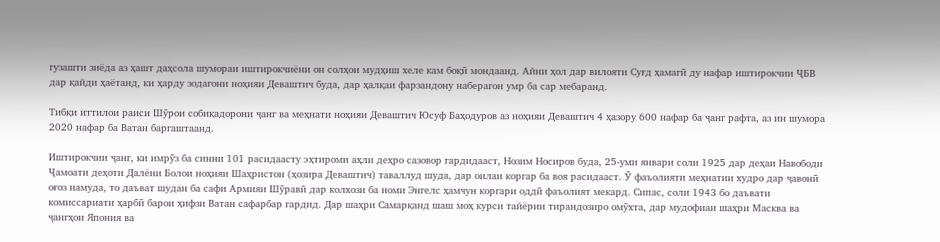гузашти зиёда аз ҳашт даҳсола шумораи иштирокчиёни он солҳои мудҳиш хеле кам боқӣ мондаанд. Айни ҳол дар вилояти Суғд ҳамагӣ ду нафар иштирокчии ҶБВ дар қайди ҳаётанд, ки ҳарду зодагони ноҳияи Деваштич буда, дар ҳалқаи фарзандону наберагон умр ба сар мебаранд.

Тибқи иттилои раиси Шӯрои собиқадорони ҷанг ва меҳнати ноҳияи Деваштич Юсуф Баҳодуров аз ноҳияи Деваштич 4 ҳазору 600 нафар ба ҷанг рафта, аз ин шумора 2020 нафар ба Ватан баргаштаанд.

Иштирокчии ҷанг, ки имрӯз ба синни 101 расидаасту эҳтироми аҳли деҳро сазовор гардидааст, Нозим Носиров буда, 25-уми январи соли 1925 дар деҳаи Навободи Ҷамоати деҳоти Далёни Болои ноҳияи Шаҳристон (ҳозира Деваштич) таваллуд шуда, дар оилаи коргар ба воя расидааст. Ӯ фаъолияти меҳнатии худро дар ҷавонӣ оғоз намуда, то даъват шудан ба сафи Армияи Шӯравӣ дар колхози ба номи Энгелс ҳамчун коргари оддӣ фаъолият мекард. Сипас, соли 1943 бо даъвати комиссариати ҳарбӣ барои ҳифзи Ватан сафарбар гардид. Дар шаҳри Самарқанд шаш моҳ курси тайёрии тирандозиро омӯхта, дар мудофиаи шаҳри Масква ва ҷангҳои Япония ва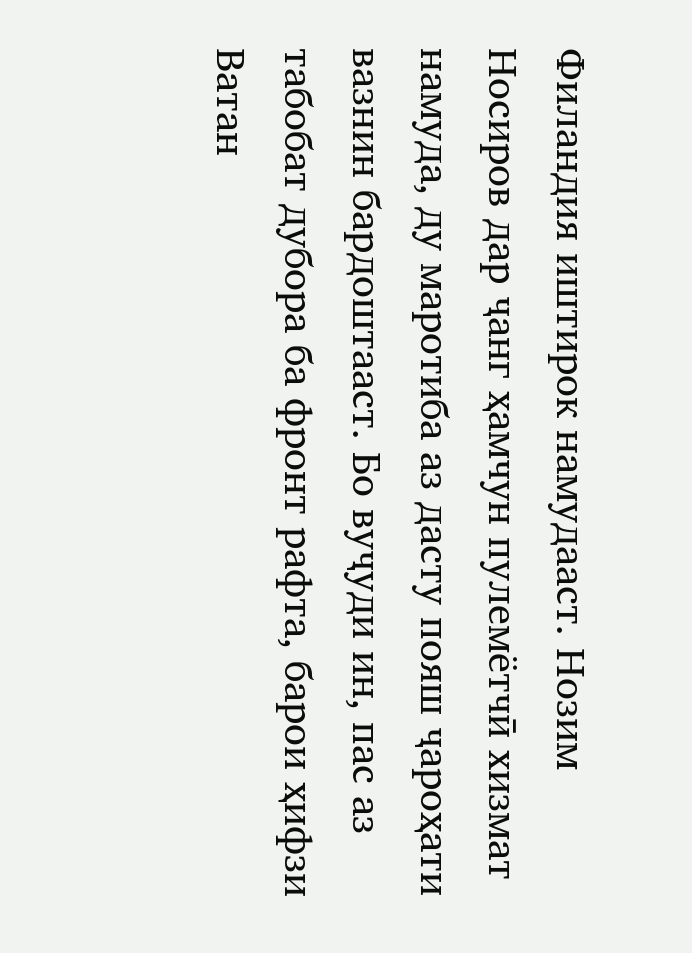Филандия иштирок намудааст. Нозим Носиров дар ҷанг ҳамчун пулемётчӣ хизмат намуда, ду маротиба аз дасту пояш ҷароҳати вазнин бардоштааст. Бо вуҷуди ин, пас аз табобат дубора ба фронт рафта, барои ҳифзи Ватан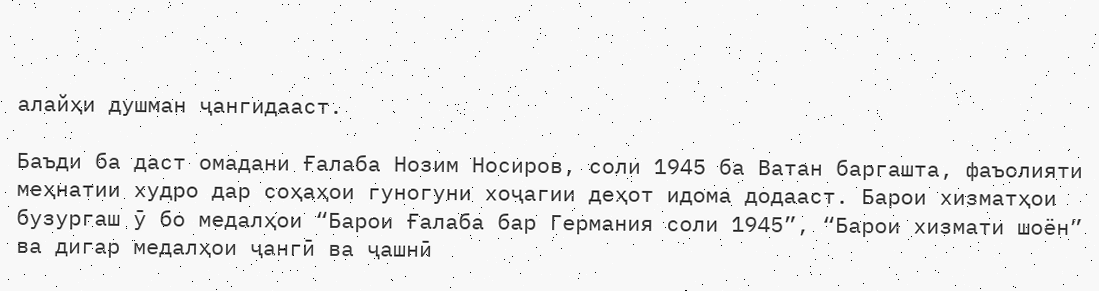алайҳи душман ҷангидааст.

Баъди ба даст омадани Ғалаба Нозим Носиров, соли 1945 ба Ватан баргашта, фаъолияти меҳнатии худро дар соҳаҳои гуногуни хоҷагии деҳот идома додааст. Барои хизматҳои бузургаш ӯ бо медалҳои “Барои Ғалаба бар Германия соли 1945”, “Барои хизмати шоён” ва дигар медалҳои ҷангӣ ва ҷашнӣ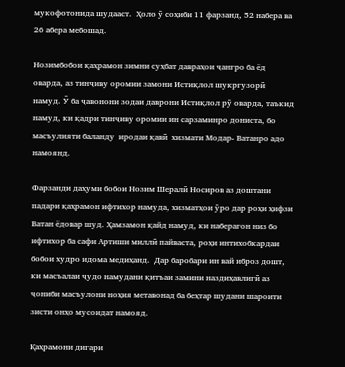мукофотонида шудааст.  Ҳоло ӯ соҳиби 11 фарзанд, 52 набера ва 26 абера мебошад.

Нозимбобои қаҳрамон зимни суҳбат давраҳои ҷангро ба ёд оварда, аз тинҷиву оромии замони Истиқлол шукргузорӣ намуд. Ӯ ба ҷавонони зодаи даврони Истиқлол рӯ оварда, таъкид намуд, ки қадри тинҷиву оромии ин сарзаминро дониста, бо масъулияти баланду  иродаи қавӣ  хизмати Модар- Ватанро адо намоянд.

Фарзанди даҳуми бобои Нозим Шералӣ Носиров аз доштани падари қаҳрамон ифтихор намуда, хизматҳои ӯро дар роҳи ҳифзи Ватан ёдовар шуд. Ҳамзамон қайд намуд, ки наберагон низ бо ифтихор ба сафи Артиши миллӣ пайваста, роҳи интихобкардаи бобои худро идома медиҳанд.  Дар баробари ин вай иброз дошт, ки масъалаи ҷудо намудани қитъаи замини наздиҳавлигӣ аз ҷониби масъулони ноҳия метавонад ба беҳтар шудани шароити зисти онҳо мусоидат намояд.

Қаҳрамони дигари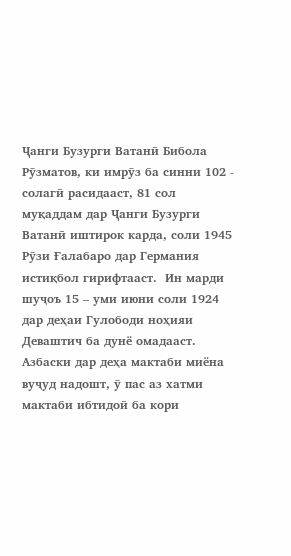Ҷанги Бузурги Ватанӣ Бибола Рӯзматов, ки имрӯз ба синни 102 - солагӣ расидааст, 81 сол муқаддам дар Ҷанги Бузурги Ватанӣ иштирок карда, соли 1945 Рӯзи Ғалабаро дар Германия истиқбол гирифтааст.  Ин марди шуҷоъ 15 – уми июни соли 1924 дар деҳаи Гулободи ноҳияи Деваштич ба дунё омадааст. Азбаски дар деҳа мактаби миёна вуҷуд надошт, ӯ пас аз хатми мактаби ибтидоӣ ба кори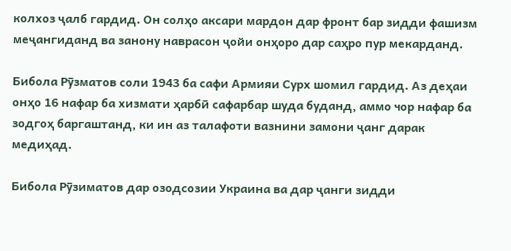колхоз ҷалб гардид. Он солҳо аксари мардон дар фронт бар зидди фашизм меҷангиданд ва занону наврасон ҷойи онҳоро дар саҳро пур мекарданд.

Бибола Рӯзматов соли 1943 ба сафи Армияи Сурх шомил гардид. Аз деҳаи онҳо 16 нафар ба хизмати ҳарбӣ сафарбар шуда буданд, аммо чор нафар ба зодгоҳ баргаштанд, ки ин аз талафоти вазнини замони ҷанг дарак медиҳад.

Бибола Рӯзиматов дар озодсозии Украина ва дар ҷанги зидди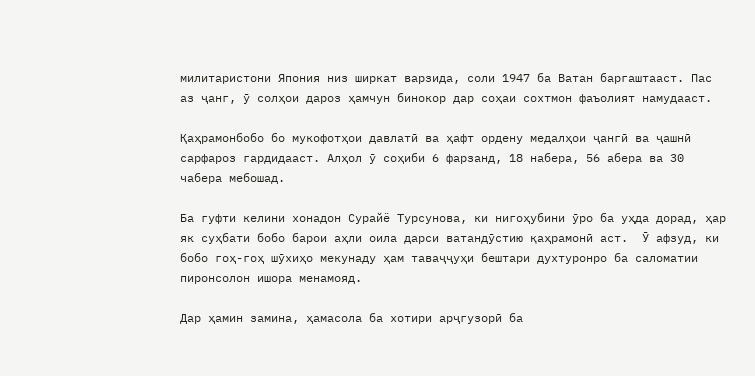милитаристони Япония низ ширкат варзида, соли 1947 ба Ватан баргаштааст. Пас аз ҷанг, ӯ солҳои дароз ҳамчун бинокор дар соҳаи сохтмон фаъолият намудааст.

Қаҳрамонбобо бо мукофотҳои давлатӣ ва ҳафт ордену медалҳои ҷангӣ ва ҷашнӣ сарфароз гардидааст. Алҳол ӯ соҳиби 6 фарзанд, 18 набера, 56 абера ва 30 чабера мебошад.

Ба гуфти келини хонадон Сурайё Турсунова, ки нигоҳубини ӯро ба уҳда дорад, ҳар як суҳбати бобо барои аҳли оила дарси ватандӯстию қаҳрамонӣ аст.  Ӯ афзуд, ки бобо гоҳ-гоҳ шӯхиҳо мекунаду ҳам таваҷҷуҳи бештари духтуронро ба саломатии пиронсолон ишора менамояд.

Дар ҳамин замина, ҳамасола ба хотири арҷгузорӣ ба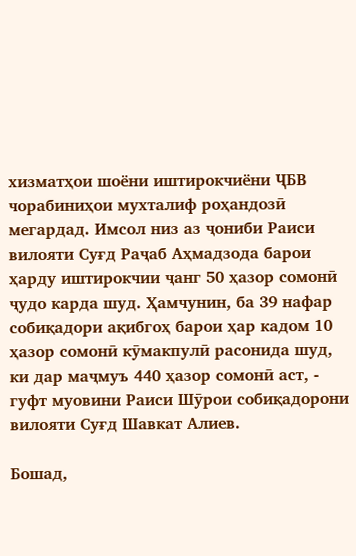хизматҳои шоёни иштирокчиёни ҶБВ чорабиниҳои мухталиф роҳандозӣ мегардад. Имсол низ аз ҷониби Раиси вилояти Суғд Раҷаб Аҳмадзода барои ҳарду иштирокчии ҷанг 50 ҳазор сомонӣ ҷудо карда шуд. Ҳамчунин, ба 39 нафар собиқадори ақибгоҳ барои ҳар кадом 10 ҳазор сомонӣ кӯмакпулӣ расонида шуд, ки дар маҷмуъ 440 ҳазор сомонӣ аст, - гуфт муовини Раиси Шӯрои собиқадорони вилояти Суғд Шавкат Алиев.

Бошад,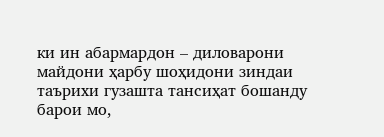ки ин абармардон – диловарони майдони ҳарбу шоҳидони зиндаи таърихи гузашта тансиҳат бошанду барои мо,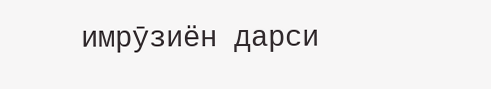имрӯзиён дарси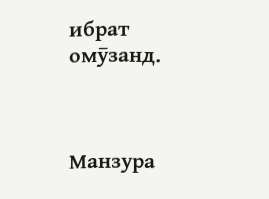ибрат омӯзанд.



Манзура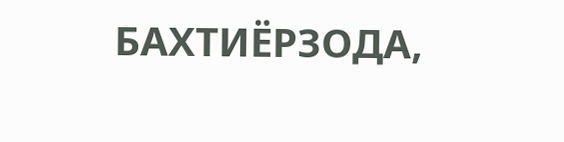БАХТИЁРЗОДА,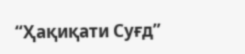“Ҳақиқати Суғд”